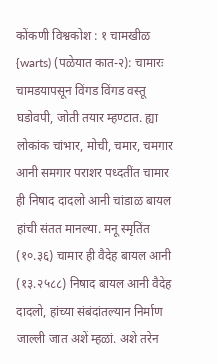कोंकणी विश्वकोश : १ चामखीळ {warts) (पळेयात कात-२): चामारः चामडयापसून विंगड विंगड वस्तू घडोवपी, जोती तयार म्हण्टात. ह्या लोकांक चांभार, मोची, चमार, चमगार आनी समगार पराशर पध्दतींत चामार ही निषाद दादलो आनी चांडाळ बायल हांची संतत मानल्या. मनू स्मृतिंत (१०.३६) चामार ही वैदेह बायल आनी (१३.२५८८) निषाद बायल आनी वैदेह दादलो, हांच्या संबंदांतल्यान निर्माण जाल्ली जात अशें म्हळां. अशे तरेन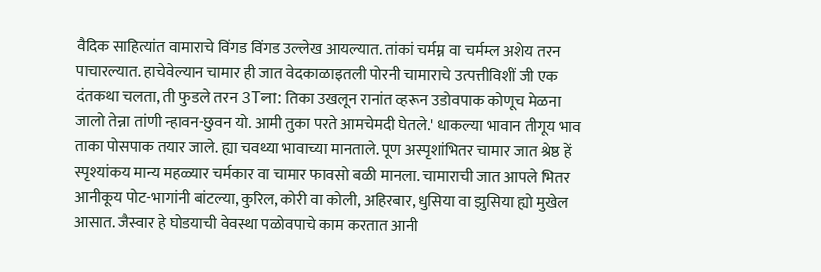वैदिक साहित्यांत वामाराचे विंगड विंगड उल्लेख आयल्यात. तांकां चर्मम्न वा चर्मम्ल अशेय तरन पाचारल्यात. हाचेवेल्यान चामार ही जात वेदकाळाइतली पोरनी चामाराचे उत्पत्तीविशीं जी एक दंतकथा चलता, ती फुडले तरन 3Tলা: तिका उखलून रानांत व्हरून उडोवपाक कोणूच मेळना जालो तेन्ना तांणी न्हावन-छुवन यो. आमी तुका परते आमचेमदी घेतले.' धाकल्या भावान तीगूय भाव ताका पोसपाक तयार जाले. ह्या चवथ्या भावाच्या मानताले. पूण अस्पृशांभितर चामार जात श्रेष्ठ हें स्पृश्यांकय मान्य महळ्यार चर्मकार वा चामार फावसो बळी मानला. चामाराची जात आपले भितर आनीकूय पोट-भागांनी बांटल्या, कुरिल, कोरी वा कोली, अहिरबार, धुसिया वा झुसिया ह्यो मुखेल आसात. जैस्वार हे घोडयाची वेवस्था पळोवपाचे काम करतात आनी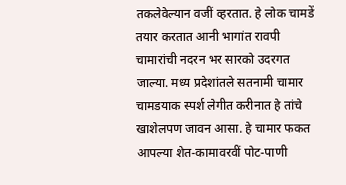तकलेवेल्यान वजीं व्हरतात. हे लोक चामडें तयार करतात आनी भागांत रावपी चामारांची नदरन भर सारको उदरगत जाल्या. मध्य प्रदेशांतले सतनामी चामार चामडयाक स्पर्श लेगीत करीनात हे तांचे खाशेलपण जावन आसा. हे चामार फकत आपल्या शेत-कामावरवीं पोट-पाणी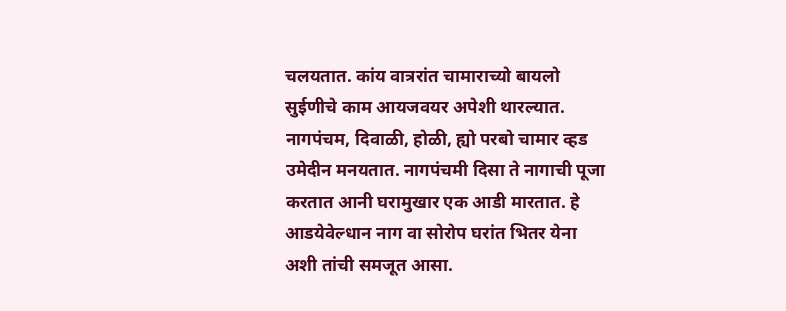चलयतात. कांय वात्ररांत चामाराच्यो बायलो सुईणीचे काम आयजवयर अपेशी थारल्यात. नागपंचम, दिवाळी, होळी, ह्यो परबो चामार व्हड उमेदीन मनयतात. नागपंचमी दिसा ते नागाची पूजा करतात आनी घरामुखार एक आडी मारतात. हे आडयेवेल्धान नाग वा सोरोप घरांत भितर येना अशी तांची समजूत आसा.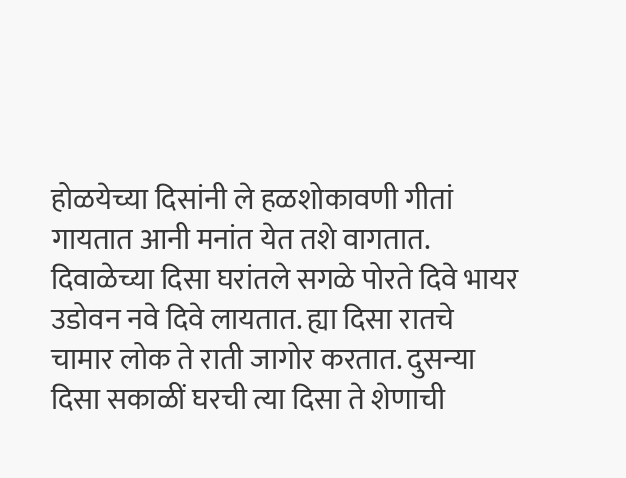होळयेच्या दिसांनी ले हळशोकावणी गीतां गायतात आनी मनांत येत तशे वागतात. दिवाळेच्या दिसा घरांतले सगळे पोरते दिवे भायर उडोवन नवे दिवे लायतात. ह्या दिसा रातचे चामार लोक ते राती जागोर करतात. दुसन्या दिसा सकाळीं घरची त्या दिसा ते शेणाची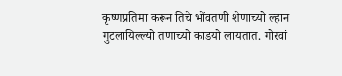कृष्णप्रतिमा करून तिचे भोंवतणी शेणाच्यो ल्हान गुटलायिल्ल्यो तणाच्यो काडयो लायतात. गोरवां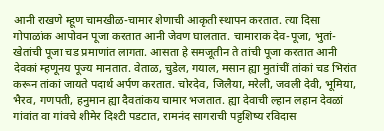आनी राखणे म्हूण चामखीळ-चामार शेणाची आकृती स्थापन करतात. त्या दिसा गोपाळांक आपोवन पूजा करतात आनी जेवण घालतात. चामाराक देव-पूजा, भुतां-खेतांची पूजा चड प्रमाणांत लागता. आसता हे समजूतीन ते तांची पूजा करतात आनी देवकां म्हणूनय पूज्य मानतात. वेताळ, चुडेल, गयाल, मसान ह्या मुतांचीं तांकां चड भिरांत करून तांकां जायते पदार्थ अर्पण करतात. चोरदेव, जिलैया, मरेली, जवली देवी, भूमिया, भैरव, गणपती, हनुमान ह्या दैवतांकय चामार भजतात. ह्या देवाची ल्हान लहान देवळां गांवांत वा गांवचे शीमेर दिश्टी पडटात, रामनंद सागराची पट्टशिष्य रविदास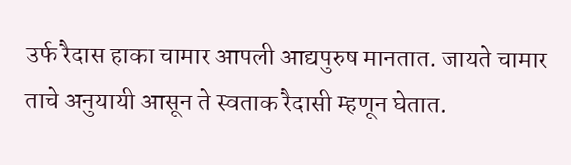उर्फ रैदास हाका चामार आपली आद्यपुरुष मानतात. जायते चामार ताचे अनुयायी आसून ते स्वताक रैदासी म्हणून घेतात.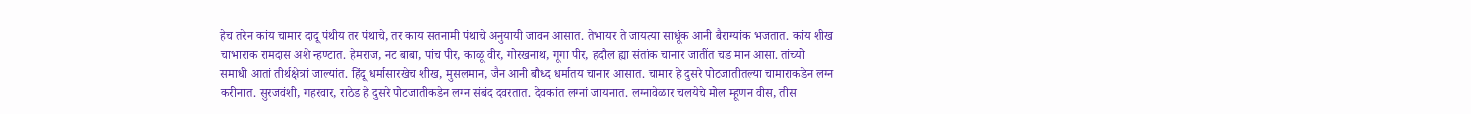हेच तरेन कांय चामार दादू पंथीय तर पंथाचे, तर काय सतनामी पंथाचे अनुयायी जावन आसात. तेभायर ते जायत्या साधूंक आनी बैराग्यांक भजतात. कांय शीख चाभाराक रामदास अशे न्हण्टात. हेमराज, नट बाबा, पांच पीर, काळू वीर, गोरखनाथ, गूगा पीर, हदौल ह्या संतांक चानार जातींत चड मान आसा. तांच्यो समाधी आतां तीर्थक्षेत्रां जाल्यांत. हिंदू धर्मासारखेच शीख, मुसलमान, जैन आनी बौध्द धर्मातय चानार आसात. चामार हे दुसरे पोटजातीतल्या चामाराकडेन लग्न करीनात. सुरजवंशी, गहरवार, राठेड हे दुसरे पोटजातीकडेन लग्न संबंद दवरतात. देवकांत लग्नां जायनात. लग्नावेळार चलयेचे मोल म्हूणन वीस, तीस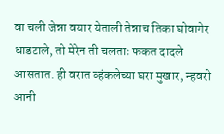वा चली जेन्ना वयार येताली तेन्नाच तिका घोवागेर धाडटाले, तो मेरेन ती चलताः फकत दादले आसतात. ही वरात व्हंकलेच्या घरा मुखार, न्हवरो आनी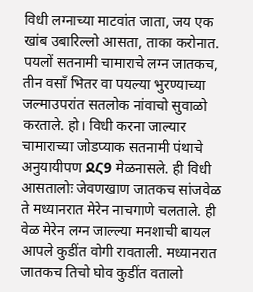विधी लग्नाच्या माटवांत जाता, जय एक खांब उबारिल्लो आसता, ताका करोनात. पयलों सतनामी चामाराचे लग्न जातकच, तीन वसाँ भितर वा पयल्या भुरण्याच्या जल्माउपरांत सतलोक नांवाचो सुवाळो करताले. हो। विधी करना जाल्यार चामाराच्या जोडप्याक सतनामी पंथाचे अनुयायीपण ՋՀ9 मेळनासले. ही विधी आसतालोः जेवणखाण जातकच सांजवेळ ते मध्यानरात मेरेन नाचगाणे चलताले. ही वेळ मेरेन लग्न जाल्ल्या मनशाची बायल आपले कुडींत वोगी रावताली. मध्यानरात जातकच तिचो घोव कुडींत वतालो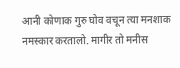आनी कोणाक गुरु घोव वचून त्या मनशाक नमस्कार करतालो. मागीर तो मनीस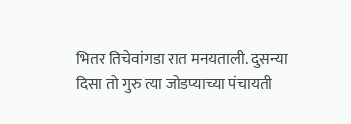भितर तिचेवांगडा रात मनयताली. दुसन्या दिसा तो गुरु त्या जोडप्याच्या पंचायती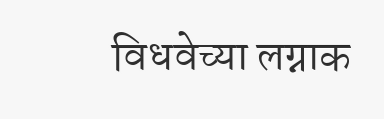विधवेच्या लग्नाक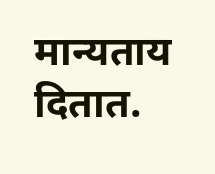मान्यताय दितात.